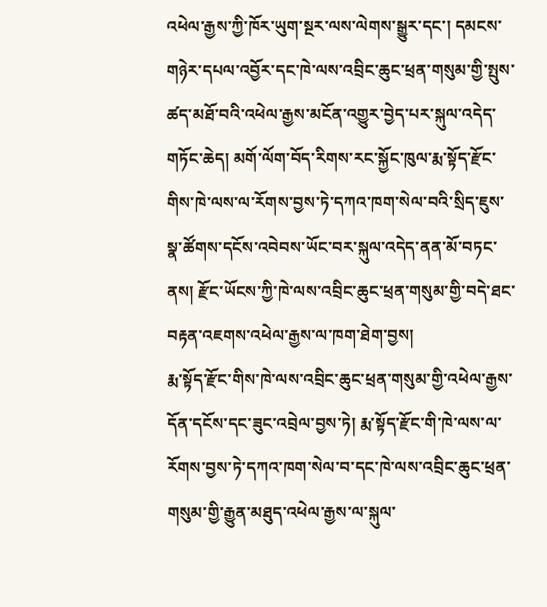འཕེལ་རྒྱས་ཀྱི་ཁོར་ཡུག་སྔར་ལས་ལེགས་སྒྱུར་དང་། དམངས་གཉེར་དཔལ་འབྱོར་དང་ཁེ་ལས་འབྲིང་ཆུང་ཕྲན་གསུམ་གྱི་སྤུས་ཚད་མཐོ་བའི་འཕེལ་རྒྱས་མངོན་འགྱུར་བྱེད་པར་སྐུལ་འདེད་གཏོང་ཆེད། མགོ་ལོག་བོད་རིགས་རང་སྐྱོང་ཁུལ་རྨ་སྟོད་རྫོང་གིས་ཁེ་ལས་ལ་རོགས་བྱས་ཏེ་དཀའ་ཁག་སེལ་བའི་སྲིད་ཇུས་སྣ་ཚོགས་དངོས་འབེབས་ཡོང་བར་སྐུལ་འདེད་ནན་མོ་བཏང་ནས། རྫོང་ཡོངས་ཀྱི་ཁེ་ལས་འབྲིང་ཆུང་ཕྲན་གསུམ་གྱི་བདེ་ཐང་བརྟན་འཇགས་འཕེལ་རྒྱས་ལ་ཁག་ཐེག་བྱས།
རྨ་སྟོད་རྫོང་གིས་ཁེ་ལས་འབྲིང་ཆུང་ཕྲན་གསུམ་གྱི་འཕེལ་རྒྱས་དོན་དངོས་དང་ཟུང་འབྲེལ་བྱས་ཏེ། རྨ་སྟོད་རྫོང་གི་ཁེ་ལས་ལ་རོགས་བྱས་ཏེ་དཀའ་ཁག་སེལ་བ་དང་ཁེ་ལས་འབྲིང་ཆུང་ཕྲན་གསུམ་གྱི་རྒྱུན་མཐུད་འཕེལ་རྒྱས་ལ་སྐུལ་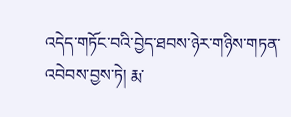འདེད་གཏོང་བའི་བྱེད་ཐབས་ཉེར་གཉིས་གཏན་འབེབས་བྱས་ཏེ། རྨ་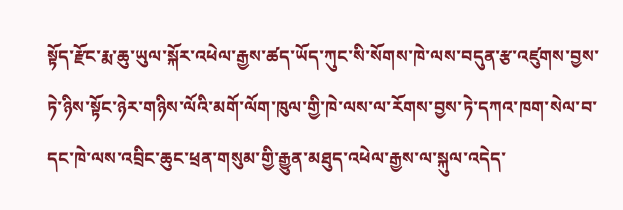སྟོད་རྫོང་རྨ་ཆུ་ཡུལ་སྐོར་འཕེལ་རྒྱས་ཚད་ཡོད་ཀུང་སི་སོགས་ཁེ་ལས་བདུན་རྩ་འཛུགས་བྱས་ཏེ་ཉིས་སྟོང་ཉེར་གཉིས་ལོའི་མགོ་ལོག་ཁུལ་གྱི་ཁེ་ལས་ལ་རོགས་བྱས་ཏེ་དཀའ་ཁག་སེལ་བ་དང་ཁེ་ལས་འབྲིང་ཆུང་ཕྲན་གསུམ་གྱི་རྒྱུན་མཐུད་འཕེལ་རྒྱས་ལ་སྐུལ་འདེད་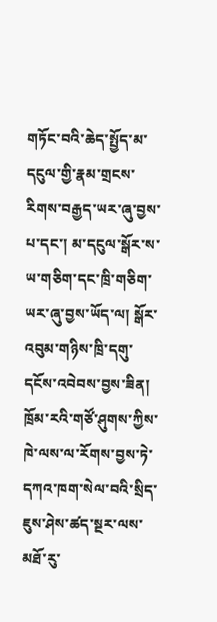གཏོང་བའི་ཆེད་སྤྱོད་མ་དངུལ་གྱི་རྣམ་གྲངས་རིགས་བརྒྱད་ཡར་ཞུ་བྱས་པ་དང་། མ་དངུལ་སྒོར་ས་ཡ་གཅིག་དང་ཁྲི་གཅིག་ཡར་ཞུ་བྱས་ཡོད་ལ། སྒོར་འབུམ་གཉིས་ཁྲི་དགུ་དངོས་འབེབས་བྱས་ཟིན།
ཁྲོམ་རའི་གཙོ་ཤུགས་ཀྱིས་ཁེ་ལས་ལ་རོགས་བྱས་ཏེ་དཀའ་ཁག་སེལ་བའི་སྲིད་ཇུས་ཤེས་ཚད་སྔར་ལས་མཐོ་རུ་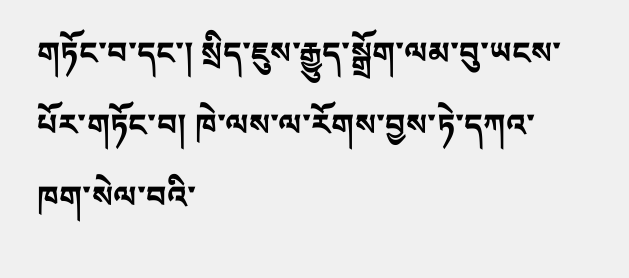གཏོང་བ་དང་། སྲིད་ཇུས་རྒྱུད་སྒྲོག་ལམ་བུ་ཡངས་པོར་གཏོང་བ། ཁེ་ལས་ལ་རོགས་བྱས་ཏེ་དཀའ་ཁག་སེལ་བའི་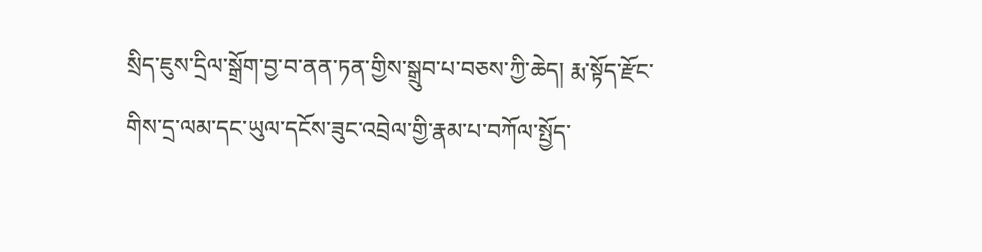སྲིད་ཇུས་དྲིལ་སྒྲོག་བྱ་བ་ནན་ཏན་གྱིས་སྒྲུབ་པ་བཅས་ཀྱི་ཆེད། རྨ་སྟོད་རྫོང་གིས་དྲ་ལམ་དང་ཡུལ་དངོས་ཟུང་འབྲེལ་གྱི་རྣམ་པ་བཀོལ་སྤྱོད་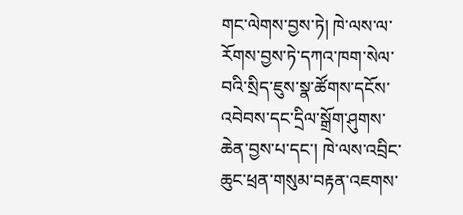གང་ལེགས་བྱས་ཏེ། ཁེ་ལས་ལ་རོགས་བྱས་ཏེ་དཀའ་ཁག་སེལ་བའི་སྲིད་ཇུས་སྣ་ཚོགས་དངོས་འབེབས་དང་དྲིལ་སྒྲོག་ཤུགས་ཆེན་བྱས་པ་དང་། ཁེ་ལས་འབྲིང་ཆུང་ཕྲན་གསུམ་བརྟན་འཇགས་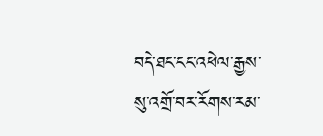བདེ་ཐང་ངང་འཕེལ་རྒྱས་སུ་འགྲོ་བར་རོགས་རམ་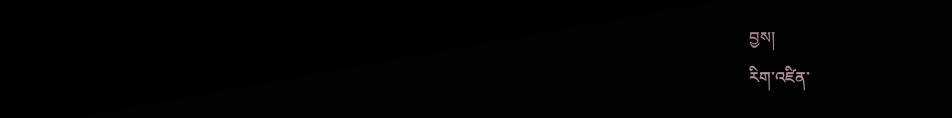བྱས།
རིག་འཛིན་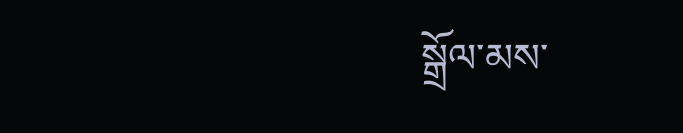སྒྲོལ་མས་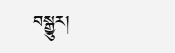བསྒྱུར།